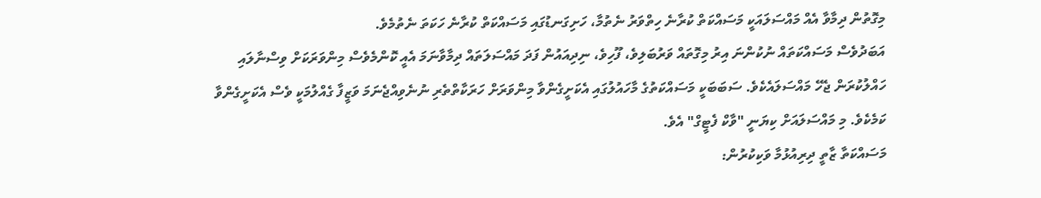މިގޮތުން ދިމާވާ އެއް މައްސަލައަކީ މަސައްކަތް ކުރާނެ ހިތްވަރު ނެތުމާ، ހަށިގަނޑުގައި މަސައްކަތް ކުރާނެ ހަކަތަ ނެތުމެވެ.
އަބަދުވެސް މަސައްކަތައް ނުކުންނަ އިރު މިގޮތައް ވަރުބަލިވެ، ފޫހިވެ، ނިދިއައުން ފަދަ މައްސަލަތައް ދިމާވާނަމަ އެއީ ކޮންމެވެސް މިންވަރަކަށް ވިސްނާލައި ހައްލުކުރަން ޖެހޭ މައްސަލައެކެވެ. ސަބަބަކީ މަސައްކަތުގެ މާހައުލުގައި އެކަށީގެންވާ މިންވަރަށް ހަރަކާތްތެރި ނުނެވިއްޖެނަމަ ވަޒީފާ ގެއްލުމަކީ ވެސް އެކަށީގެންވާ ކަމެކެވެ. މި މައްސަލައަށް ކިޔަނީ "ވާކް ފެޓީގް" އެވެ.
މަސައްކަތާ ޒާތީ ދިރިއުޅުމާ ވަކިކުރުން: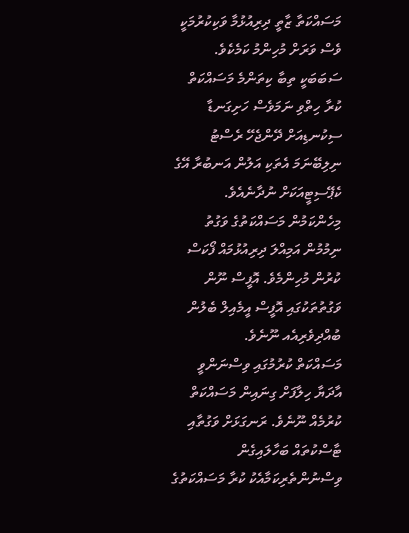މަސައްކަތާ ޒާތީ ދިރިއުޅުމާ ވަކިކުރުމަކީ ވެސް ވަރަށް މުހިންމު ކަމެކެވެ. ސަބަބަކީ ތިބާ ކިތަންމެ މަސައްކަތް ކުރާ ހިތްވި ނަމަވެސް ހަށިގަނޑާ ސިކުނޑިއަށް ދޭންޖެހޭ ރެސްޓު ނިލިބޭނަމަ އެތަކި އަލުން އަނބުރާ އޭގެ ކެޕޭސިޓީއަކަށް ނުދާނެއެވެ. މިހެންކަމުން މަސައްކަތުގެ ވަގުތު ނިމުމުން އަމިއްލަ ދިރިއުޅުމައް ފޯކަސް ކުރުން މުހިންމެވެ. އޮފީސް ނޫން ވަގުތުތަކުގައި އޮފީސް އީމެއިލް ބެލުން ބުއްދިވެރިއެއ ނޫނެވެ.
މަސައްކަތް ކުރުމުގައި ވިސްނަންވީ އާދަޔާ ހިލާފަށް ގިނައިން މަސައްކަތް ކުރުމެއް ނޫނެވެ. ރަނގަޅަށް ވަގުތާއި ޓާސްކުތައް ބަހާލައިގެން ވިސްނުންތެރިކަމާއެކު ކުރާ މަސައްކަތުގެ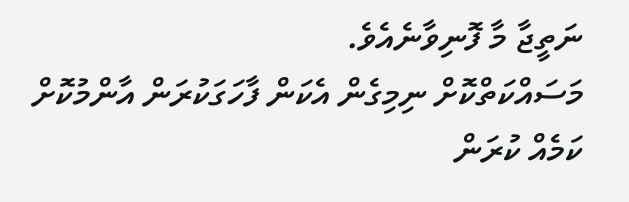ނަތީޖާ މާ ފޮނިވާނެއެވެ.
މަސައްކަތްކޮށް ނިމިގެން އެކަން ފާހަގަކުރަން އާންމުކޮށް ކަމެއް ކުރަން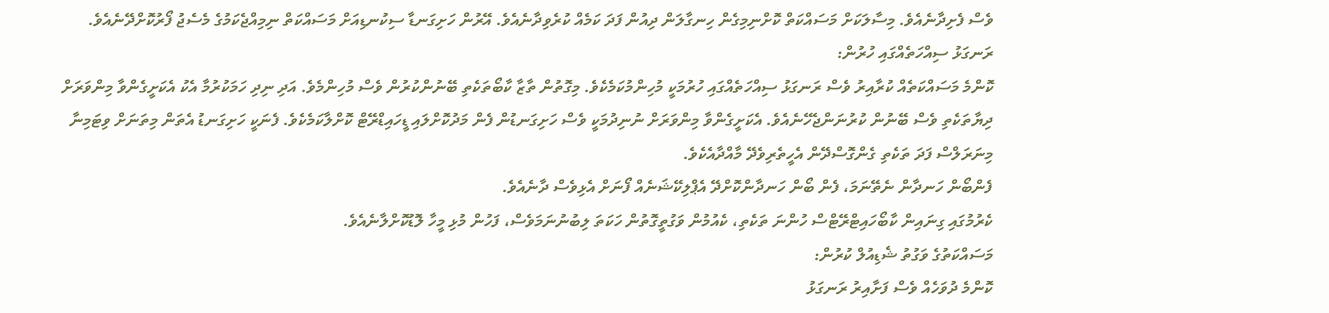ވެސް ފެށިދާނެއެވެ. މިސާލަކަށް މަސައްކަތް ކޮށްނިމިގެން ހިނގާލަން ދިއުން ފަދަ ކަމެއް ކުރެވިދާނެއެވެ. އޭރުން ހަށިގަނޑާ ސިކުނޑިއަށް މަސައްކަތް ނިމިއްޖެކަމުގެ މެސެޖު ފޯރުކޮށްދޭނެއެވެ.
ރަނގަޅު ސިއްހަތެއްގައި ހުރުން:
ކޮންމެ މަސައްކަތެއް ކުރާއިރު ވެސް ރަނގަޅު ސިއްހަތެއްގައި ހުރުމަކީ މުހިންމުކަމެކެވެ. މިގޮތުން ތާޒާ ކާބޯތަކެތި ބޭނުންކުރުން ވެސް މުހިންމެވެ. އަދި ނިދި ހަމަކުރުމާ އެކު އެކަށީގެންވާ މިންވަރަށް ދިޔާތަކެތި ވެސް ބޭނުން ކުރުނަންޖެހޭނެއެވެ. އެކަށީގެންވާ މިންވަރަށް ނުނިދުމަކީ ވެސް ހަށިގަނޑުން ފެން މަދުކޮށްލައި ޑީހައިޑްރޭޓް ކޮށްލާކަމެކެވެ. ފެނަކީ ހަށިގަނޑު އެތަން މިތަނަށް ވިޓަމިނާ މިނަރަލްސް ފަދަ ތަކެތި ގެންގޮސްދޭން އެހީތެރިވެދޭ މާއްދާއެކެވެ.
ފެންބޯން ހަނދާން ނެތޭނަމަ، ފެން ބޯން ހަނދާންކޮށްދޭ އެޕްލިކޭޝަނެއް ފޯނަށް އެޅިވެސް ދާނެއެވެ.
ކެރުމުގައި ގިނައިން ކާބޯހައިޓްރޭޓްސް ހުންނަ ތަކެތި، ކެއުމުން ވަގުތީގޮތުން ހަކަތަ ލިބުނުނަމަވެސް، ފަހުން މުޅި މީހާ ލޮޑުކޮށްލާނެއެވެ.
މަސައްކަތުގެ ވަގުތު ޝެޑިއުލް ކުރުން:
ކޮންމެ ދުވަހެއް ވެސް ފަށާއިރު ރަނގަޅު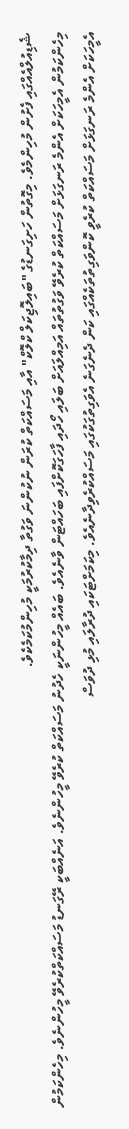ޝެޑިއުލްއެއްގައި ފެށުން މުހިންމެވެ. މިގޮތުން ހަށިގަނޑުގެ "ބައިލޮޖިކަލް ކްލޮކް" އާއި މަސައްކަތް ކުރަން ނުކުންނަ ވަގުތާ ދިމާކުރުމަކީ މުހިންމުކަމެކެވެ.
މިހެންކަމުން އެމީހަކަށް އެންމެ ރަނގަޅަށް މަސައްކަތް ކުރެވޭ ވަގުތުތައް އަމިއްލައަށް ބަލައި ހޯދައި ފާހަގަކޮށްފައި ބަހައްޓަން ވާނެއެވެ. ބައެއް މީހުންނަކީ ހެދުނު މަސައްކަތް ކުރެވޭ މީހުންނެވެ. އަނެއްބަކީ ރޭގަނޑު މަސައްކަތްކުރެވޭ މީހުންނެވެ. މިހެންކަމުން އެމީހަކަށް އެންމެ ރަނގަޅަށް މަސައްކަތް ކުރެވީ ކޮންވަގިތުތަކެއްގައި ކަން ދެނެގަނެ އެވަގިތުގަކުގައި މަސައްކުރެވިދާނެއެވެ. މިކަމަށްޓަކައި ދުރާލައި މުޅި ދުވަސް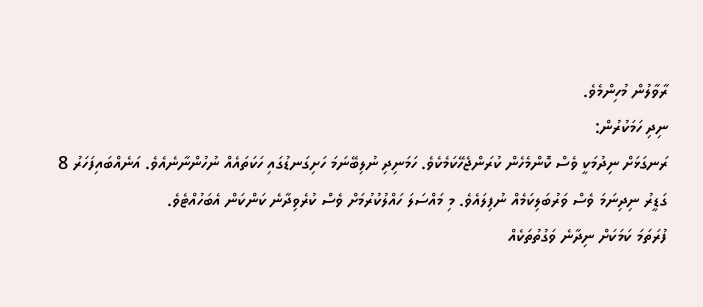ރާވާލުން މުހިންމެވެ.
ނިދި ހަމަކުރުން:
ރަނގަޅަށް ނިދުމަކީ ވެސް ކޮންމެހެން ކުރަންޖެހޭކަމެކެވެ. ހަމަނިދި ނުލިބޭނަމަ ހަށިގަނޑުގައި ހަކަތައެއް ނުހުންނާނެއެވެ. އަނެއްބައިފަހަރު 8 ގަޑީރު ނިދިނަމަ ވެސް ވަރުބަލިކަމެއް ނުފިލައެވެ. މި މައްސަލަ ހައްލުކުރުމަށް ވެސް ކުރެވިދާނެ ކަންކަން އެބަހުއްޓެވެ.
ފުރަތަމަ ކަމަކަށް ނިދާނެ ވަގުތުތަކެއް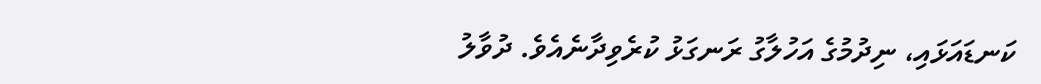ކަނޑައަޅައި، ނިދުމުގެ އަހުލާގު ރަނގަޅު ކުރެވިދާނެއެވެ. ދުވާލު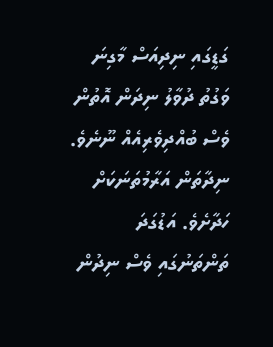ގަޑީގައި ނިދިއަސް މާގިނަ ވަގުތު ދުވާލު ނިދަން އޮތުން ވެސް ބުއްދިވެރިއެއް ނޫނެވެ. ނިދާތަން އަރާމުތަނަކަށް ހަދާށެވެ. އަޑުގަދަ ތަންތަނުގައި ވެސް ނިދުން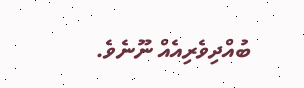ބުއްދިވެރިއެއް ނޫނެވެ.